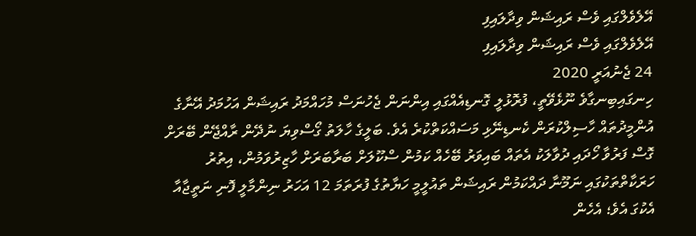އޭލެވެލްގައި ވެސް ރައިޝަން ވިދާލައިފި
އޭލެވެލްގައި ވެސް ރައިޝަން ވިދާލައިފި
24 ޖެނުއަރީ 2020
ހިނގައިބިނގާވެ ނޫޅެވޭތީ، ފުރޮޅުލީ ގޮނޑިއެއްގައި އިންނަން ޖެހުނަސް މުހައްމަދު ރައިޝަން އަހުމަދު އޭނާގެ އުންމީދުތައް ހާސިލްކުރަން ކެނޑިނޭޅި މަސައްކަތްކުރެ އެވެ. ބަލީގެ ހާލަތު ގޯސްވިޔަ ނުދޭން ރާއްޖޭން ބޭރަށް ގޮސް ފަރުވާ ހޯދައި ދުވާލަކު އެތައް ބައިވަރު ބޭހެއް ކަމުން ސްކޫލަށް ބަރާބަރަށް ހާޒިރުވަމުން، އިތުރު ހަރަކާތްތަކުގައި ނަމޫނާ ދައްކަމުން ރައިޝަން ތައުލީމީ ހަޔާތުގެ ފުރަތަމަ 12 އަހަރު ނިންމާލީ ފޮނި ނަތީޖާއާ އެކުގަ އެވެ؛ އެހެން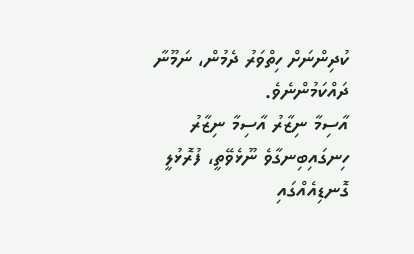ކުދިންނަށް ހިތްވަރު ދެމުން، ނަމޫނާ ދައްކަމުންނެވެ.
އާސިމާ ނިޒާރު އާސިމާ ނިޒާރު
ހިނގައިބިނގާވެ ނޫޅެވޭތީ، ފުރޮޅުލީ ގޮނޑިއެއްގައި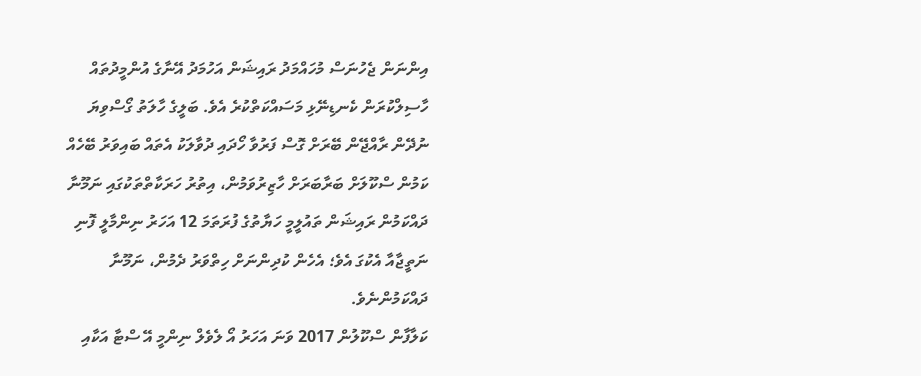އިންނަން ޖެހުނަސް މުހައްމަދު ރައިޝަން އަހުމަދު އޭނާގެ އުންމީދުތައް ހާސިލްކުރަން ކެނޑިނޭޅި މަސައްކަތްކުރެ އެވެ. ބަލީގެ ހާލަތު ގޯސްވިޔަ ނުދޭން ރާއްޖޭން ބޭރަށް ގޮސް ފަރުވާ ހޯދައި ދުވާލަކު އެތައް ބައިވަރު ބޭހެއް ކަމުން ސްކޫލަށް ބަރާބަރަށް ހާޒިރުވަމުން، އިތުރު ހަރަކާތްތަކުގައި ނަމޫނާ ދައްކަމުން ރައިޝަން ތައުލީމީ ހަޔާތުގެ ފުރަތަމަ 12 އަހަރު ނިންމާލީ ފޮނި ނަތީޖާއާ އެކުގަ އެވެ؛ އެހެން ކުދިންނަށް ހިތްވަރު ދެމުން، ނަމޫނާ ދައްކަމުންނެވެ.
ކަލާފާން ސްކޫލުން 2017 ވަނަ އަހަރު އޯ ލެވެލް ނިންމީ އޭ ސްޓާ އަކާއި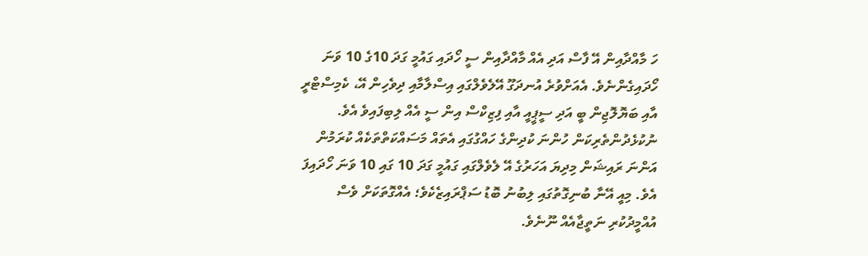ހަ މާއްދާއިން އޭ ފާސް އަދި އެއް މާއްދާއިން ސީ ހޯދައި ގައުމީ ގަދަ 10ގެ 10 ވަނަ ހޯދައިގެންނެވެ. އެއަށްވުރެ އުނދަގޫ އޭލެވެލްގައި އިސްލާމާއި ދިވެހިން އޭ، ކެމިސްޓްރީ އާއި ބަޔޮލޮޖިން ބީ އަދި ސީޕީއީ އާއި ފިޒިކްސް އިން ސީ އެއް ލިބިފައިވެ އެވެ.
ނުކުޅެދުންތެރިކަން ހުންނަ ކުދިންގެ ހައްގުގައި އެތައް މަސައްކަތްތަކެއް ކުރަމުން އަންނަ ރައިޝަން މިދިޔަ އަހަރުގެ އޭ ލެވެލްގައި ގައުމީ ގަދަ 10 ގައި 10 ވަނަ ހޯދައިފަ އެވެ. މިއީ އޭނާ ބުނިގޮތުގައި ލިބުނު ބޮޑު ސަޕްރައިޒެކެވެ؛ އެއްގޮތަކަށް ވެސް އުއްމީދުކުރި ނަތީޖާއެއް ނޫނެވެ.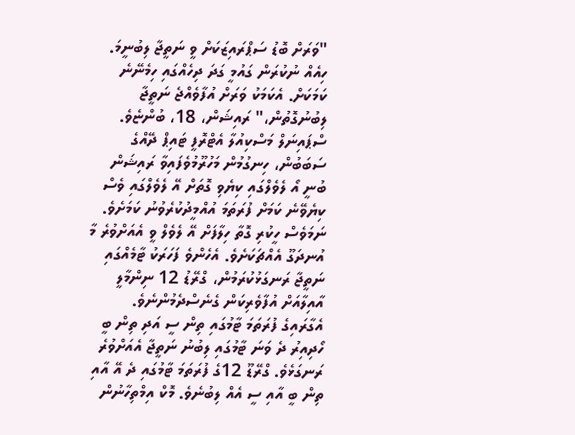"ވަރަށް ބޮޑު ސަޕްރައިޒަކަށް ވީ ނަތީޖާ ލިބުނީމަ. ހިއެއް ނުކުރަން ގައުމީ ގަދަ ދިހެއްގައި ހިމެނޭނެ ކަމަކަށް. އެކަމަކު ވަރަށް އުފާވެއްޖެ ނަތީޖާ ލިބުނުގޮތުން،" ރައިޝަން، 18، ބުންޏެވެ.
ސްޕައިނަލް މަސްކިއުލާ އެޓްރޮފީ ޓައިޕް ދޭއްގެ ސަބަބުން، ހިނގުމުން މަހުރޫމުވެފައިވާ ރައިޝަން ބުނީ އޯ ލެވެލްގައި ކިޔެވި ގޮތަށް އޭ ލެވެލްގައި ވެސް ކިޔެވޭނެ ކަމަށް ފުރަތަމަ އުއްމީދުކުރެވުނު ކަމަށެވެ. ނަމަވެސް ހީކުރި ގޮތާ ހިލާފަށް އޭ ލެވެލް ވީ އެއަށްވުރެ މާ އުނދަގޫ އެއްޗަކަށެވެ. އެހެންވެ ފަހަރަކު ޓާމެއްގައި ނަތީޖާ ރަނގަޅުކުރަމުން، ގްރޭޑު 12 ނިންމާލީ އާއިލާއަށް އުފާވެރިކަން ގެނެސްދެމުންނެވެ.
އެގާރައިގެ ފުރަތަމަ ޓާމުގައި ތިން ސީ އަދި ތިން ބީ ހޯދިއިރު ދެ ވަނަ ޓާމުގައި ލިބުނު ނަތީޖާ އެއަށްވުރެ ރަނގަޅެވެ. ގްރޭޑޫ 12ގެ ފުރަތަމަ ޓާމުގައި ދެ އޭ އާއި ތިން ބީ އާއި ސީ އެއް ލިބުނެވެ. މޮކް އިމްތިހާނުން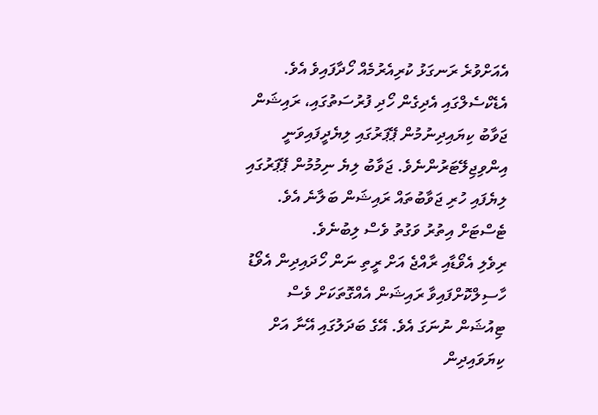އެއަށްވުރެ ރަނގަޅު ކުރިއެރުމެއް ހޯދާފައިވެ އެވެ.
އެޑެކްސެލްގައި އެދިގެން ހޯދި ފުރުސަތުގައި، ރައިޝަން ޖަވާބު ކިޔައިދިނުމުން ޕޭޕަރުގައި ލިޔެދީފައިވަނީ އިންވިޖިލޭޓަރުންނެވެ. ޖަވާބު ލިޔެ ނިމުމުން ޕޭޕަރުގައި ލިޔެފައި ހުރި ޖަވާބުތައް ރައިޝަން ބަލާނެ އެވެ. ޓެސްޓަށް އިތުރު ވަގުތު ވެސް ލިބުނެވެ.
ރިވެލި އެވޯޑާއި ރާއްޖެ އަށް ރީތި ނަން ހޯދައިދިން އެވޯޑު ހާސިލްކޮށްފައިވާ ރައިޝަން އެއްގޮތަކަށް ވެސް ޓިއުޝަން ނުނަގަ އެވެ. އޭގެ ބަދަލުގައި އޭނާ އަށް ކިޔަވައިދިން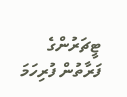ޓީޗަރުންގެ ފަރާތުން ފުރިހަމަ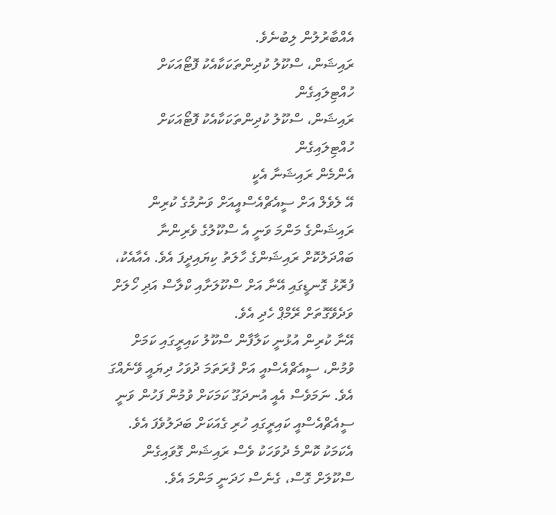އެއްބާރުލުން ލިބުނެވެ.
ރައިޝަން، ސްކޫލު ކުދިންތަކަކާއެކު ފޮޓޯއަކަށް ހުއްޓިލައިގެން
ރައިޝަން، ސްކޫލު ކުދިންތަކަކާއެކު ފޮޓޯއަކަށް ހުއްޓިލައިގެން
އެންމެން ރައިޝަނާ އެކީ
އޭ ލެވެލް އަށް ސީއެޗްއެސްއީއަށް ވަނުމުގެ ކުރިން ރައިޝަންގެ މަންމަ ވަނީ އެ ސްކޫލުގެ ވެރިންނާ ބައްދަލުކޮށް ރައިޝަންގެ ހާލަތު ކިޔައިދީފަ އެވެ. އެއާއެކު، ފުރޮޅު ގޮނޑީގައި އޭނާ އަށް ސްކޫލަށާއި ކްލާސް އަދި ހޯލަށް ވަދެވޭގޮތަށް ރޭމްޕް ހެދި އެވެ.
އޭނާ ކުރިން އުޅުނީ ކަލާފާން ސްކޫލު ކައިރީގައި ކަމަށް ވުމުން، ސީއެޗްއެސްއީ އަށް ފުރަތަމަ ދުވަހު ދިޔައީ ވޭނެއްގަ އެވެ. ނަމަވެސް އެއީ އުނދަގޫ ކަމަކަށް ވުމުން ފަހުން ވަނީ ސީއެޗްއެސްއީ ކައިރީގައި ހުރި ގެއަކަށް ބަދަލުވެފަ އެވެ. އެކަމަކު ކޮންމެ ދުވަހަކު ވެސް ރައިޝަން ގޮވައިގެން ސްކޫލަށް ގޮސް، ގެނެސް ހަދަނީ މަންމަ އެވެ.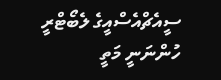ސީއެޗްއެސްއީގެ ލެބޯޓްރީ ހުންނަނީ މަތީ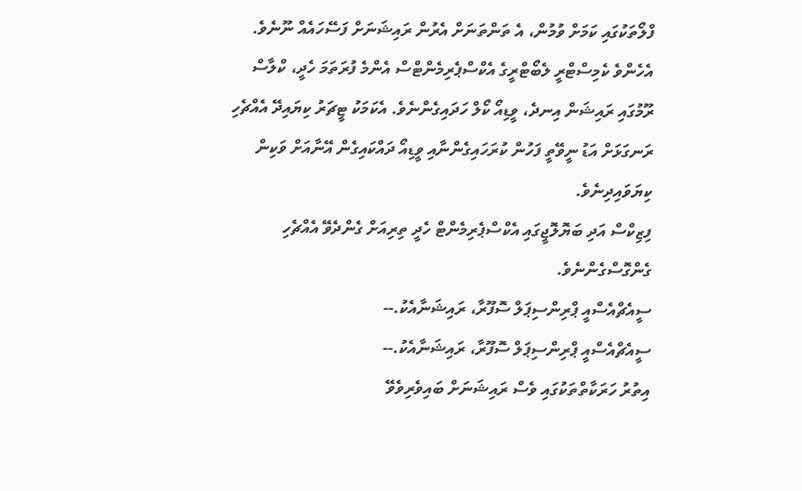ފްލޯތަކުގައި ކަމަށް ވުމުން، އެ ތަންތަނަށް އެރުން ރައިޝަނަށް ފަސޭހައެއް ނޫނެވެ. އެހެންވެ ކެމިސްޓްރީ ލެބޯޓްރީގެ އެކްސްޕެރިމެންޓްސް އެންމެ ފުރަތަމަ ހެދީ، ކްލާސް ރޫމުގައި ރައިޝަން އިނދެ، ވީޑިއޯ ކޯލް ހަދައިގެންނެވެ. އެކަމަކު ޓީޗަރު ކިޔައިދޭ އެއްޗެހި ރަނގަޅަށް އަޑު ނީވޭތީ ފަހުން ކުރަހައިގެންނާއި ވީޑިއޯ ދައްކައިގެން އޭނާއަށް ވަކިން ކިޔަވައިދިނެވެ.
ފިޒިކްސް އަދި ބަޔޮލޮޖީގައި އެކްސްޕެރިމެންޓް ހެދީ ތިރިއަށް ގެންދެވޭ އެއްޗެހި ގެންގޮސްގެންނެވެ.
ސީއެޗްއެސްއީ ޕްރިންސިޕަލް ސޮފޫރާ، ރައިޝަނާއެކު.--
ސީއެޗްއެސްއީ ޕްރިންސިޕަލް ސޮފޫރާ، ރައިޝަނާއެކު.--
އިތުރު ހަރަކާތްތަކުގައި ވެސް ރައިޝަނަށް ބައިވެރިވެވޭ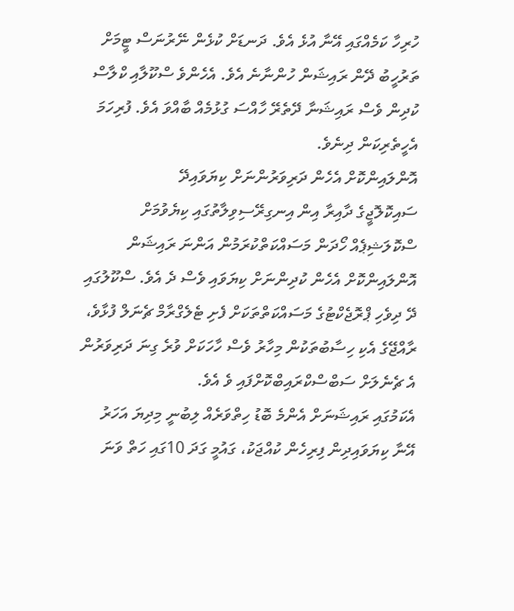ހުރިހާ ކަމެއްގައި އޭނާ އުޅެ އެވެ. ދަނޑަށް ކުޅެން ނޭރުނަސް ޓީމަށް ތަރުހީބު ދޭން ރައިޝަން ހުންނާނެ އެވެ. އެހެންވެ ސްކޫލާއި ކްލާސް ކުދިން ވެސް ރައިޝަނާ ދޭތެރޭ ހާއްސަ ގުޅުމެއް ބާއްވަ އެވެ. ފުރިހަމަ އެހީތެރިކަން ދިނެވެ.
އޮންލައިންކޮށް އެހެން ދަރިވަރުންނަށް ކިޔަވައިދޭ
ސައިކޮލޮޖީގެ ދާއިރާ އިން އިނގިރޭސިވިލާތުގައި ކިޔެވުމަށް ސްކޮލަޝިޕެއް ހޯދަން މަސައްކަތްކުރަމުން އަންނަ ރައިޝަން އޮންލައިންކޮށް އެހެން ކުދިންނަށް ކިޔަވައި ވެސް ދެ އެވެ. ސްކޫލުގައި ދޭ ދިވެހި ޕްރޮޖެކްޓުގެ މަސައްކަތްތަކަށް ފެށި ޓެލެގްރާމް ޗެނަލް ފުޅާވެ، ރާއްޖޭގެ އެކި ހިސާބުތަކުން މިހާރު ވެސް ހާހަކަށް ވުރެ ގިނަ ދަރިވަރުން އެ ޗެނެލަށް ސަބްސްކްރައިބްކޮށްފައި ވެ އެވެ.
އެކަމުގައި ރައިޝަނަށް އެންމެ ބޮޑު ހިތްވަރެއް ލިބުނީ މިދިޔަ އަހަރު އޭނާ ކިޔަވައިދިން ފިރިހެން ކުއްޖަކު، ގައުމީ ގަދަ 10ގައި ހަތް ވަނަ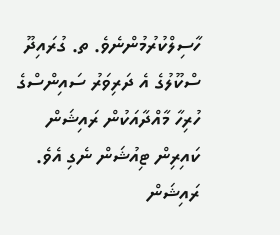ހާސިލްކުރުމުންނެވެ. ތ. ގުރައިދޫ ސްކޫލުގެ އެ ދަރިވަރު ސައިންސްގެ ހުރިހާ މާއްދާއަކުން ރައިޝަން ކައިރިން ޓިއުޝަން ނެގި އެވެ.
ރައިޝަން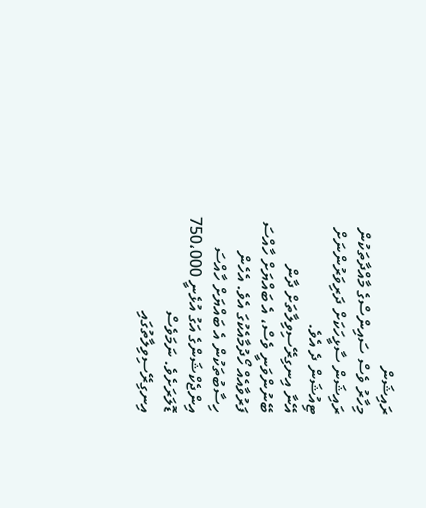ރައިޝަން
މިހާރު ވެސް ސައިންސްގެ މާއްދާތަކުން ރައިޝަން ސާޅީހަކަށް ދަރިވަރުންނަށް ޓިއުޝަން ދެ އެވެ.
އޭނާ އިނގިރޭސިވިލާތަށް ދާން ބޭނުންވަނީ ވެސް، އެ ބައްޔަށް ހާއްސަ ފަރުވާއެއް ހޯދުމާއެކުގަ އެވެ. އެހެން ހިސާބުތަކުން އެ ބައްޔަށް ހާއްސަ އިންޖެކްޝަންގެ އަގު އުޅެނީ 750،000 ޑޮލަރަށެވެ. ނަމަވެސް އިނގިރޭސިވިލާތުގައި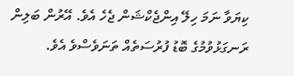ކިޔަވާ ނަމަ ހިލޭ އިންޖެކްޝަން ޖެހެ އެވެ. އޭރުން ބަލިން ރަނގަޅުވުމުގެ ބޮޑު ފުރުސަތެއް ތަނަވެސްވެ އެވެ.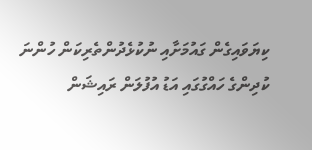ކިޔަވައިގެން ގައުމަށާއި ނުކުޅެދުންތެރިކަން ހުންނަ ކުދިންގެ ހައްގުގައި އަޑު އުފުލަން ރައިޝަން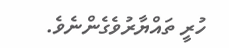ހުރީ ތައްޔާރުވެގެންނެވެ.